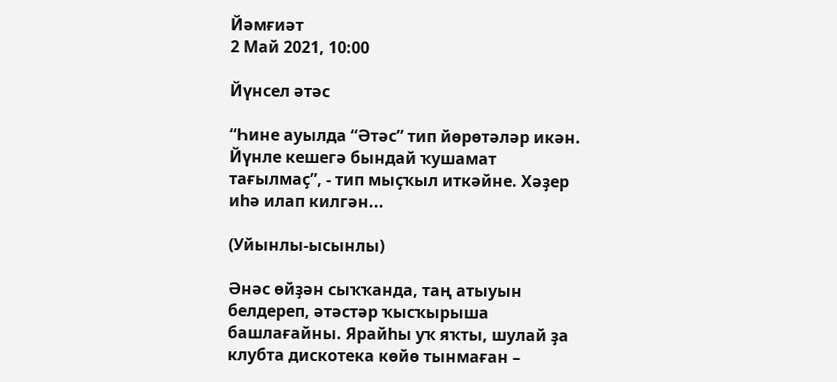Йәмғиәт
2 Май 2021, 10:00

Йүнсел әтәс

“Һине ауылда “Әтәс” тип йөрөтәләр икән. Йүнле кешегә бындай ҡушамат тағылмаҫ”, - тип мыҫҡыл иткәйне. Хәҙер иһә илап килгән...

(Уйынлы-ысынлы)

Әнәс өйҙән сыҡҡанда, таң атыуын белдереп, әтәстәр ҡысҡырыша башлағайны. Ярайһы уҡ яҡты, шулай ҙа клубта дискотека көйө тынмаған –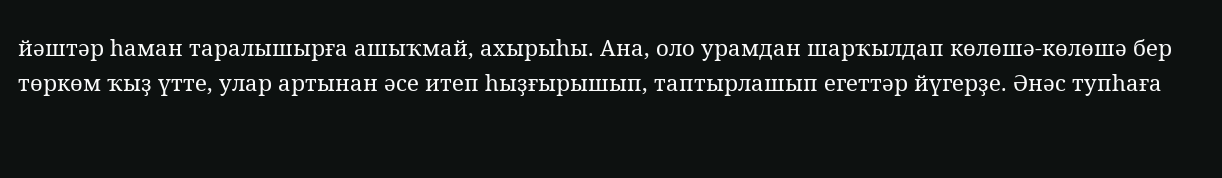йәштәр һаман таралышырға ашыҡмай, ахырыһы. Ана, оло урамдан шарҡылдап көлөшә-көлөшә бер төркөм ҡыҙ үтте, улар артынан әсе итеп һыҙғырышып, таптырлашып егеттәр йүгерҙе. Әнәс тупһаға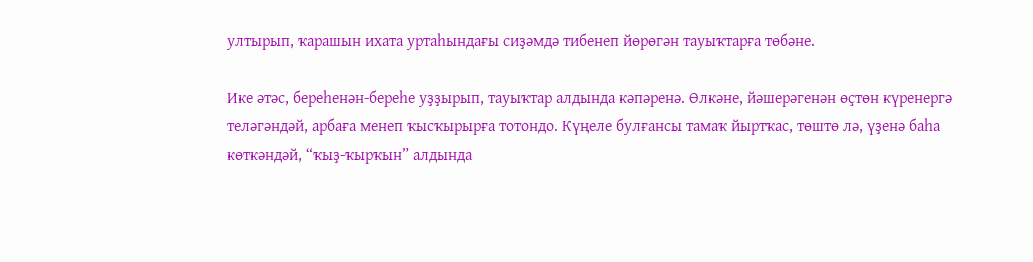ултырып, ҡарашын ихата уртаһындағы сиҙәмдә тибенеп йөрөгән тауыҡтарға төбәне.

Ике әтәс, береһенән-береһе уҙҙырып, тауыҡтар алдында кәпәренә. Өлкәне, йәшерәгенән өҫтөн күренергә теләгәндәй, арбаға менеп ҡысҡырырға тотондо. Күңеле булғансы тамаҡ йыртҡас, төштө лә, үҙенә баһа көткәндәй, “ҡыҙ-ҡырҡын” алдында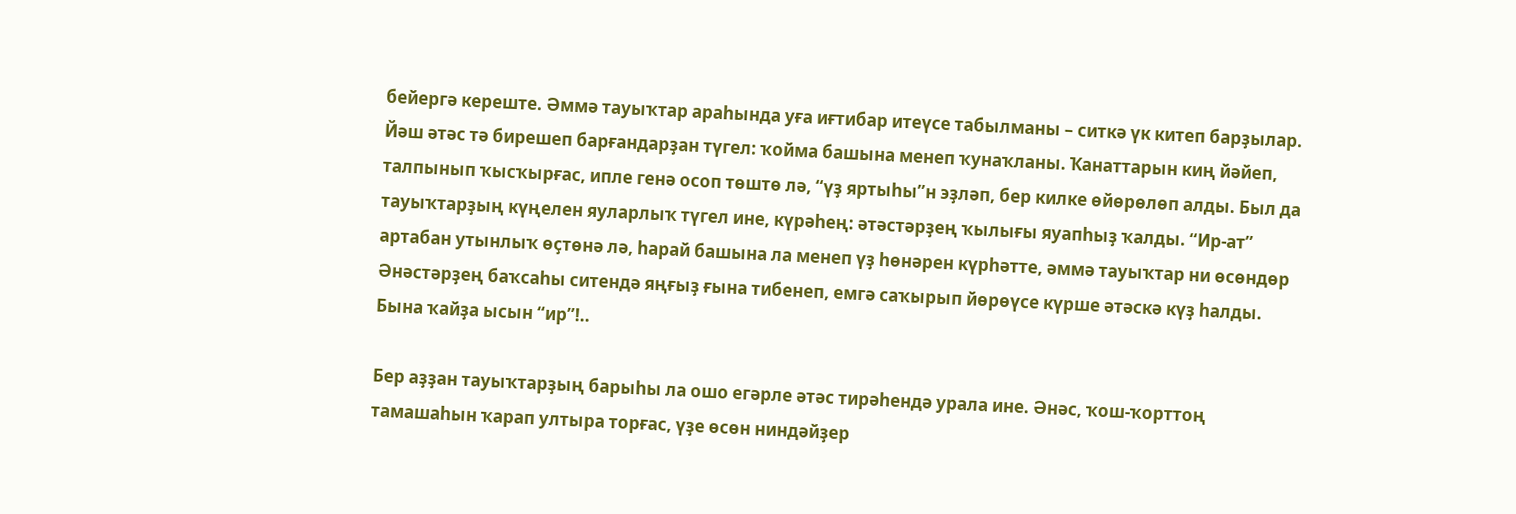бейергә кереште. Әммә тауыҡтар араһында уға иғтибар итеүсе табылманы – ситкә үк китеп барҙылар. Йәш әтәс тә бирешеп барғандарҙан түгел: ҡойма башына менеп ҡунаҡланы. Ҡанаттарын киң йәйеп, талпынып ҡысҡырғас, ипле генә осоп төштө лә, “үҙ яртыһы”н эҙләп, бер килке өйөрөлөп алды. Был да тауыҡтарҙың күңелен яуларлыҡ түгел ине, күрәһең: әтәстәрҙең ҡылығы яуапһыҙ ҡалды. “Ир-ат” артабан утынлыҡ өҫтөнә лә, һарай башына ла менеп үҙ һөнәрен күрһәтте, әммә тауыҡтар ни өсөндөр Әнәстәрҙең баҡсаһы ситендә яңғыҙ ғына тибенеп, емгә саҡырып йөрөүсе күрше әтәскә күҙ һалды. Бына ҡайҙа ысын “ир”!..

Бер аҙҙан тауыҡтарҙың барыһы ла ошо егәрле әтәс тирәһендә урала ине. Әнәс, ҡош-ҡорттоң тамашаһын ҡарап ултыра торғас, үҙе өсөн ниндәйҙер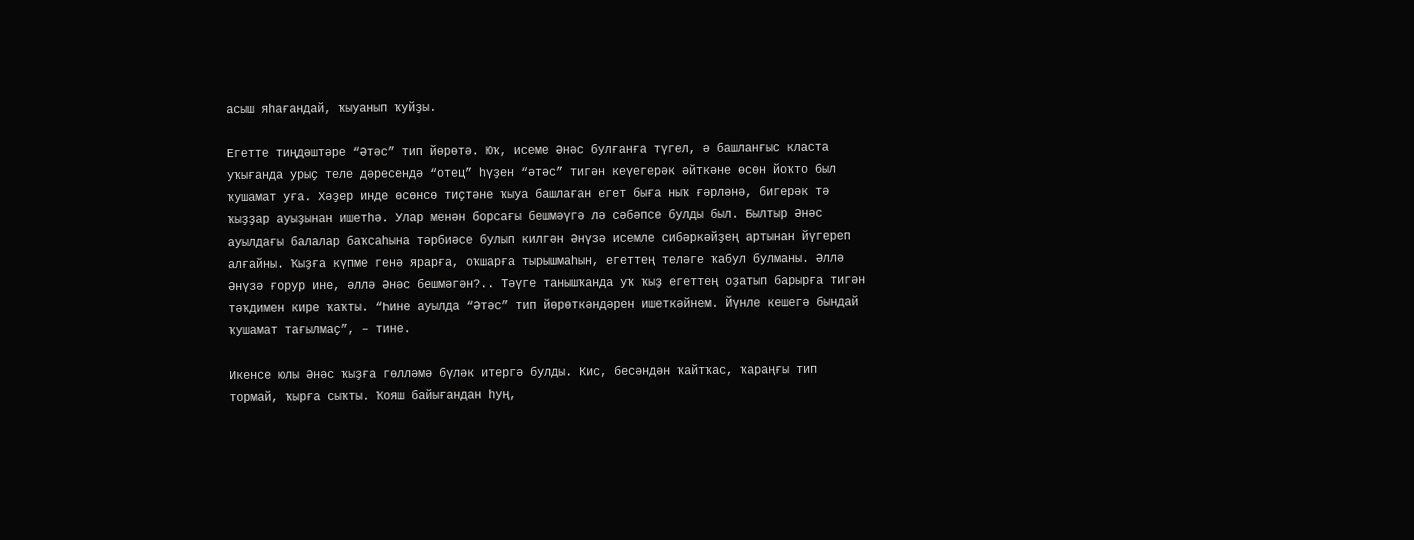асыш яһағандай, ҡыуанып ҡуйҙы.

Егетте тиңдәштәре “Әтәс” тип йөрөтә. Юҡ, исеме Әнәс булғанға түгел, ә башланғыс класта уҡығанда урыҫ теле дәресендә “отец” һүҙен “әтәс” тигән кеүегерәк әйткәне өсөн йоҡто был ҡушамат уға. Хәҙер инде өсөнсө тиҫтәне ҡыуа башлаған егет быға ныҡ ғәрләнә, бигерәк тә ҡыҙҙар ауыҙынан ишетһә. Улар менән борсағы бешмәүгә лә сәбәпсе булды был. Былтыр Әнәс ауылдағы балалар баҡсаһына тәрбиәсе булып килгән Әнүзә исемле сибәркәйҙең артынан йүгереп алғайны. Ҡыҙға күпме генә ярарға, оҡшарға тырышмаһын, егеттең теләге ҡабул булманы. Әллә Әнүзә ғорур ине, әллә Әнәс бешмәгән?.. Тәүге танышҡанда уҡ ҡыҙ егеттең оҙатып барырға тигән тәҡдимен кире ҡаҡты. “Һине ауылда “Әтәс” тип йөрөткәндәрен ишеткәйнем. Йүнле кешегә бындай ҡушамат тағылмаҫ”, – тине.

Икенсе юлы Әнәс ҡыҙға гөлләмә бүләк итергә булды. Кис, бесәндән ҡайтҡас, ҡараңғы тип тормай, ҡырға сыҡты. Ҡояш байығандан һуң,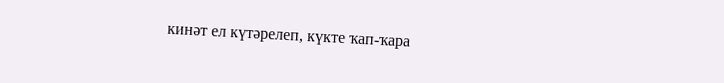кинәт ел күтәрелеп, күкте ҡап-ҡара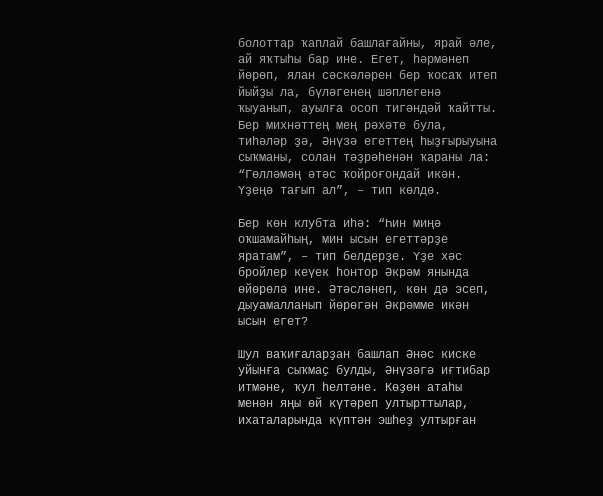болоттар ҡаплай башлағайны, ярай әле, ай яҡтыһы бар ине. Егет, һәрмәнеп йөрөп, ялан сәскәләрен бер ҡосаҡ итеп йыйҙы ла, бүләгенең шәплегенә ҡыуанып, ауылға осоп тигәндәй ҡайтты. Бер михнәттең мең рәхәте була, тиһәләр ҙә, Әнүзә егеттең һыҙғырыуына сыҡманы, солан тәҙрәһенән ҡараны ла: “Гөлләмәң әтәс ҡойроғондай икән. Үҙеңә тағып ал”, – тип көлдө.

Бер көн клубта иһә: “Һин миңә оҡшамайһың, мин ысын егеттәрҙе яратам”, – тип белдерҙе. Үҙе хәс бройлер кеүек һонтор Әкрәм янында өйөрөлә ине. Әтәсләнеп, көн дә эсеп, дыуамалланып йөрөгән Әкрәмме икән ысын егет?

Шул ваҡиғаларҙан башлап Әнәс киске уйынға сыҡмаҫ булды, Әнүзәгә иғтибар итмәне, ҡул һелтәне. Көҙөн атаһы менән яңы өй күтәреп ултырттылар, ихаталарында күптән эшһеҙ ултырған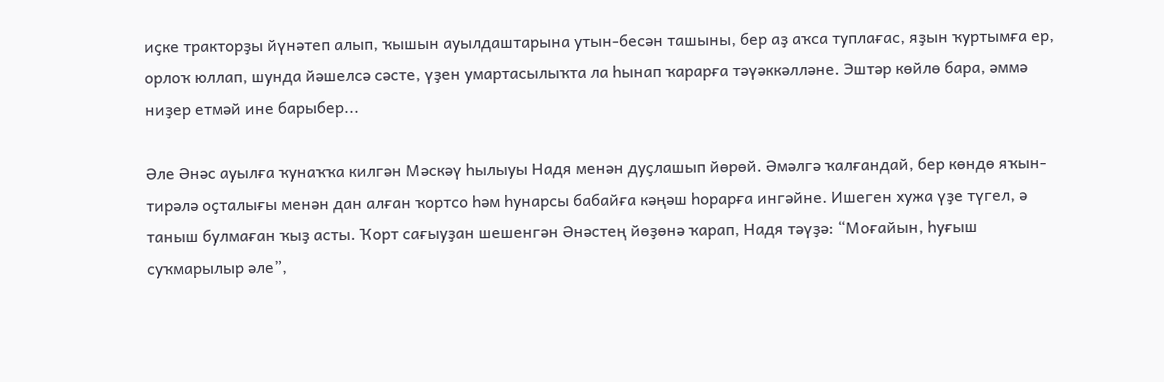иҫке тракторҙы йүнәтеп алып, ҡышын ауылдаштарына утын-бесән ташыны, бер аҙ аҡса туплағас, яҙын ҡуртымға ер, орлоҡ юллап, шунда йәшелсә сәсте, үҙен умартасылыҡта ла һынап ҡарарға тәүәккәлләне. Эштәр көйлө бара, әммә ниҙер етмәй ине барыбер...

Әле Әнәс ауылға ҡунаҡҡа килгән Мәскәү һылыуы Надя менән дуҫлашып йөрөй. Әмәлгә ҡалғандай, бер көндө яҡын-тирәлә оҫталығы менән дан алған ҡортсо һәм һунарсы бабайға кәңәш һорарға ингәйне. Ишеген хужа үҙе түгел, ә таныш булмаған ҡыҙ асты. Ҡорт сағыуҙан шешенгән Әнәстең йөҙөнә ҡарап, Надя тәүҙә: “Моғайын, һуғыш суҡмарылыр әле”,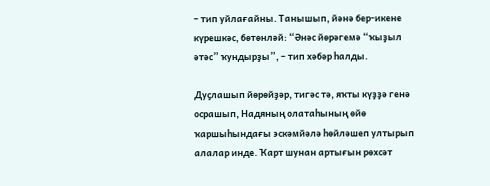– тип уйлағайны. Танышып, йәнә бер-икене күрешкәс, бөтөнләй: “Әнәс йөрәгемә “ҡыҙыл әтәс” ҡундырҙы”, – тип хәбәр һалды.

Дуҫлашып йөрөйҙәр, тигәс тә, яҡты күҙҙә генә осрашып, Надяның олатаһының өйө ҡаршыһындағы эскәмйәлә һөйләшеп ултырып алалар инде. Ҡарт шунан артығын рөхсәт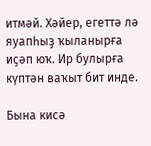итмәй. Хәйер, егеттә лә яуапһыҙ ҡыланырға иҫәп юҡ. Ир булырға күптән ваҡыт бит инде.

Бына кисә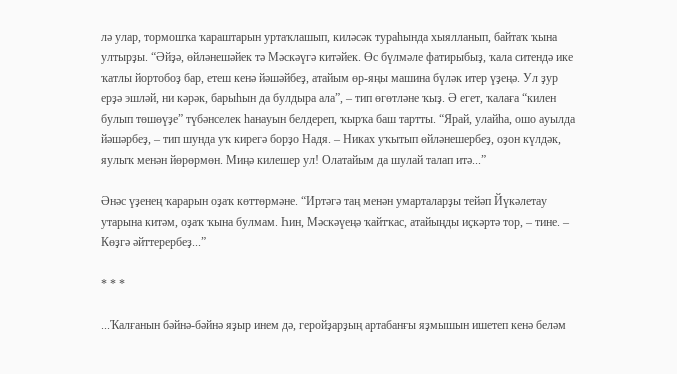лә улар, тормошҡа ҡараштарын уртаҡлашып, киләсәк тураһында хыялланып, байтаҡ ҡына ултырҙы. “Әйҙә, өйләнешәйек тә Мәскәүгә китәйек. Өс бүлмәле фатирыбыҙ, ҡала ситендә ике ҡатлы йортобоҙ бар, етеш кенә йәшәйбеҙ, атайым өр-яңы машина бүләк итер үҙеңә. Ул ҙур ерҙә эшләй, ни кәрәк, барыһын да булдыра ала”, – тип өгөтләне ҡыҙ. Ә егет, ҡалаға “килен булып төшөүҙе” түбәнселек һанауын белдереп, ҡырҡа баш тартты. “Ярай, улайһа, ошо ауылда йәшәрбеҙ, – тип шунда уҡ кирегә борҙо Надя. – Никах уҡытып өйләнешербеҙ, оҙон күлдәк, яулыҡ менән йөрөрмөн. Миңә килешер ул! Олатайым да шулай талап итә...”

Әнәс үҙенең ҡарарын оҙаҡ көттөрмәне. “Иртәгә таң менән умарталарҙы тейәп Йүкәлетау утарына китәм, оҙаҡ ҡына булмам. Һин, Мәскәүеңә ҡайтҡас, атайыңды иҫкәртә тор, – тине. – Көҙгә әйттерербеҙ...”

* * *

...Ҡалғанын бәйнә-бәйнә яҙыр инем дә, геройҙарҙың артабанғы яҙмышын ишетеп кенә беләм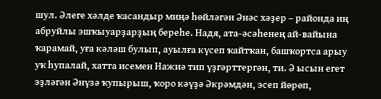шул. Әлеге хәлде ҡасандыр миңә һөйләгән Әнәс хәҙер – районда иң абруйлы эшҡыуарҙарҙың береһе. Надя, ата-әсәһенең ай-вайына ҡарамай, уға кәләш булып, ауылға күсеп ҡайтҡан, башҡортса арыу уҡ һупалай, хатта исемен Нажиә тип үҙгәрттергән, ти. Ә ысын егет эҙләгән Әнүзә ҡупырыш, ҡоро кәүҙә Әкрәмдән, эсеп йөрөп,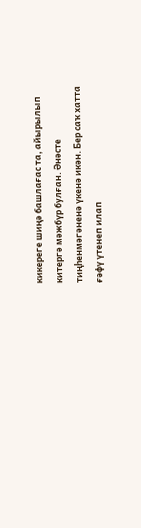кикереге шиңә башлағас та, айырылып китергә мәжбүр булған. Әнәсте тиңһенмәгәненә үкенә икән. Бер саҡ хатта ғәфү үтенеп илап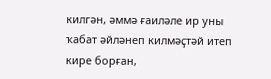килгән, әммә ғаиләле ир уны ҡабат әйләнеп килмәҫтәй итеп кире борған,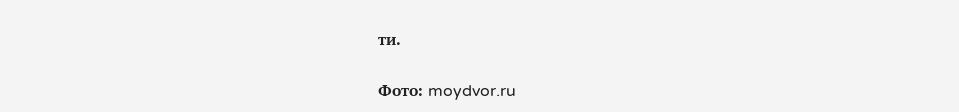ти.

Фото: moydvor.ru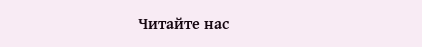Читайте нас